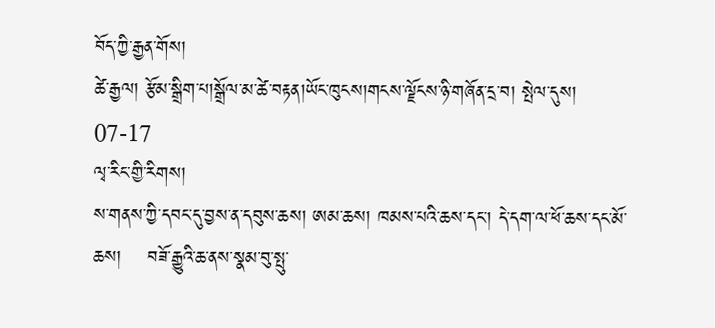བོད་ཀྱི་རྒྱན་གོས།
ཚེ་རྒྱལ། རྩོམ་སྒྲིག་པ།སྒྲོལ་མ་ཚེ་བརྟན།ཡོང་ཁུངས།གངས་ལྗོངས་ཉི་གཞོན་དྲ་བ། སྤེལ་དུས། 07-17
ལྭ་རིང་གྱི་རིགས།
ས་གནས་ཀྱི་དབང་དུ་བྱས་ན་དབུས་ཆས། ཨམ་ཆས། ཁམས་པའི་ཆས་དང་། དེ་དག་ལ་ཕོ་ཆས་དང་མོ་ཆས།    བཟོ་རྒྱུའི་ཆ་ནས་སྣམ་བུ་སྤུ་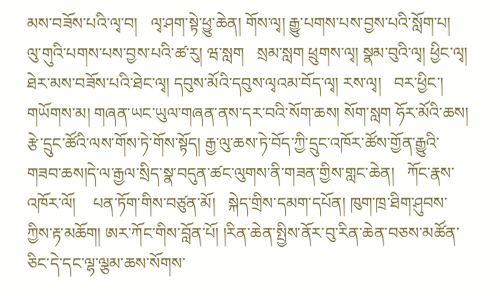མས་བཟོས་པའི་ལྭ་བ།   ལྭ་ཤག་སྟེ་ཕྱུ་ཆེན། གོས་ལྭ། རྒྱུ་པགས་པས་བྱས་པའི་སློག་པ། ལུ་གུའི་པགས་པས་བྱས་པའི་ཚ་རུ། ཝ་སླག   སྲམ་སླག ཕྲུགས་ལྭ། སྣམ་བུའི་ལྭ། ཕྱིང་ལྭ། ཐེར་མས་བཟོས་པའི་ཐེང་ལྭ། དབུས་མོའི་དབུས་ལྭའམ་བོད་ལྭ། རས་ལྭ།   བར་ཕྱིང་། གཡོགས་མ། གཞན་ཡང་ཡུལ་གཞན་ནས་དར་བའི་སོག་ཆས། སོག་སླག ཧོར་མོའི་ཆས། རྩེ་དྲུང་ཚོའི་ལས་གོས་ཏེ་གོས་སྟོད། རྒྱ་ལུ་ཆས་ཏེ་བོད་ཀྱི་དྲུང་འཁོར་ཚོས་གྱོན་རྒྱུའི་གཟབ་ཆས།དེ་ལ་རྒྱལ་སྲིད་སྣ་བདུན་ཚང་ལུགས་ནི་གཟན་གྱིས་གླང་ཆེན།   ཀོང་རྣས་འཁོར་ལོ།    པན་ཏོག་གིས་བཙུན་མོ།   སྐེད་གྲིས་དམག་དཔོན། ཁུག་ཁྲ་ཐིག་ཤུབས་ཀྱིས་རྟ་མཆོག། ཨར་ཀོང་གིས་བློན་པོ། །རིན་ཆེན་སྤྱིས་ནོར་བུ་རིན་ཆེན་བཅས་མཚོན་ཅིང་དེ་དང་ལྷ་ལྕམ་ཆས་སོགས་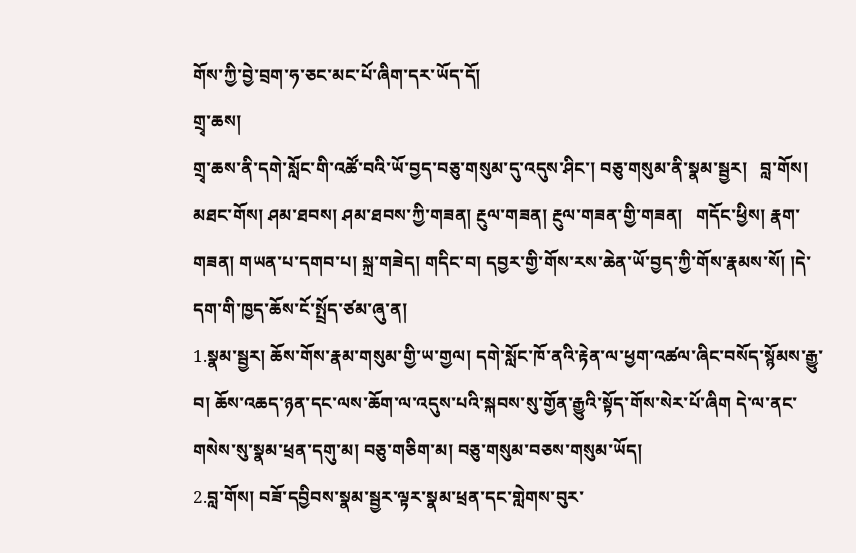གོས་ཀྱི་བྱེ་བྲག་ཧ་ཅང་མང་པོ་ཞིག་དར་ཡོད་དོ།
གྲྭ་ཆས།
གྲྭ་ཆས་ནི་དགེ་སློང་གི་འཚོ་བའི་ཡོ་བྱད་བཅུ་གསུམ་དུ་འདུས་ཤིང་། བཅུ་གསུམ་ནི་སྣམ་སྦྱར།   བླ་གོས།   མཐང་གོས། ཤམ་ཐབས། ཤམ་ཐབས་ཀྱི་གཟན། རྔུལ་གཟན། རྔུལ་གཟན་གྱི་གཟན།   གདོང་ཕྱིས། རྣག་གཟན། གཡན་པ་དགབ་པ། སྐྲ་གཟེད། གདིང་བ། དབྱར་གྱི་གོས་རས་ཆེན་ཡོ་བྱད་ཀྱི་གོས་རྣམས་སོ། །དེ་དག་གི་ཁྱད་ཆོས་ངོ་སྤྲོད་ཙམ་ཞུ་ན།
1.སྣམ་སྦྱར། ཆོས་གོས་རྣམ་གསུམ་གྱི་ཡ་གྱལ། དགེ་སློང་ཁོ་ནའི་རྟེན་ལ་ཕྱག་འཚལ་ཞིང་བསོད་སྙོམས་རྒྱུ་བ། ཆོས་འཆད་ཉན་དང་ལས་ཆོག་ལ་འདུས་པའི་སྐབས་སུ་གྱོན་རྒྱུའི་སྟོད་གོས་སེར་པོ་ཞིག དེ་ལ་ནང་གསེས་སུ་སྣམ་ཕྲན་དགུ་མ། བཅུ་གཅིག་མ། བཅུ་གསུམ་བཅས་གསུམ་ཡོད།
2.བླ་གོས། བཟོ་དབྱིབས་སྣམ་སྦྱར་ལྟར་སྣམ་ཕྲན་དང་གླེགས་བུར་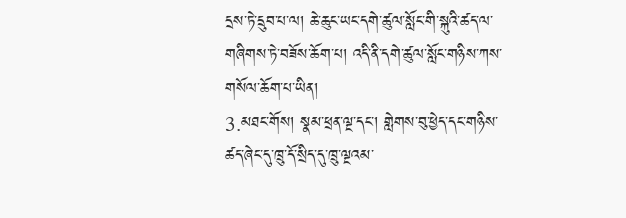དྲས་ཏེ་དྲུབ་པ་ལ། ཆེ་ཆུང་ཡང་དགེ་ཚུལ་སློང་གི་སྐུའི་ཚད་ལ་གཞིགས་ཏེ་བཟོས་ཆོག་པ། འདི་ནི་དགེ་ཚུལ་སློང་གཉིས་ཀས་གསོལ་ཆོག་པ་ཡིན།
3.མཐང་གོས། སྣམ་ཕྲན་ལྔ་དང་། གླེགས་བུ་ཕྱེད་དང་གཉིས་ཚད་ཞེང་དུ་ཁྲུ་དོ་སྲིད་དུ་ཁྲུ་ལྔའམ་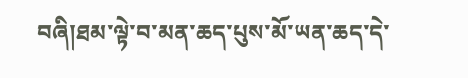བཞི།ཐམ་ལྟེ་བ་མན་ཆད་པུས་མོ་ཡན་ཆད་དེ་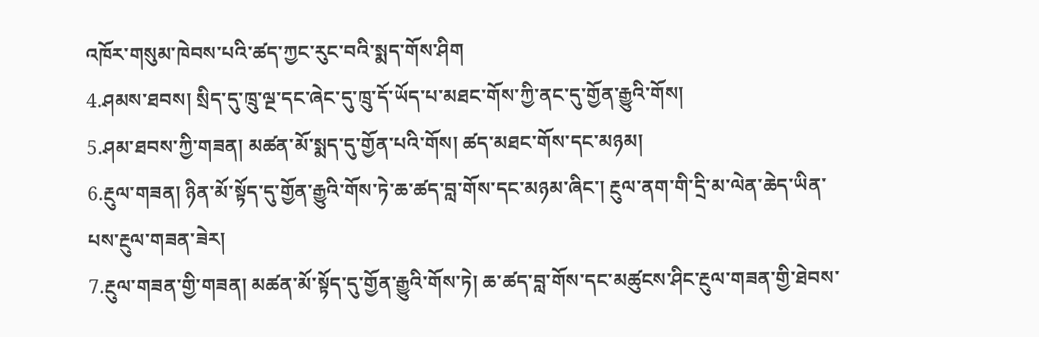འཁོར་གསུམ་ཁེབས་པའི་ཚད་ཀྱང་རུང་བའི་སྨད་གོས་ཤིག
4.ཤམས་ཐབས། སྲིད་དུ་ཁྲུ་ལྔ་དང་ཞེང་དུ་ཁྲུ་དོ་ཡོད་པ་མཐང་གོས་ཀྱི་ནང་དུ་གྱོན་རྒྱུའི་གོས།
5.ཤམ་ཐབས་ཀྱི་གཟན། མཚན་མོ་སྨད་དུ་གྱོན་པའི་གོས། ཚད་མཐང་གོས་དང་མཉམ།
6.རྔུལ་གཟན། ཉིན་མོ་སྟོད་དུ་གྱོན་རྒྱུའི་གོས་ཏེ་ཆ་ཚད་བླ་གོས་དང་མཉམ་ཞིང་། རྔུལ་ནག་གི་དྲི་མ་ལེན་ཆེད་ཡིན་པས་རྔུལ་གཟན་ཟེར།
7.རྔུལ་གཟན་གྱི་གཟན། མཚན་མོ་སྟོད་དུ་གྱོན་རྒྱུའི་གོས་ཏེ། ཆ་ཚད་བླ་གོས་དང་མཚུངས་ཤིང་རྔུལ་གཟན་གྱི་ཐེབས་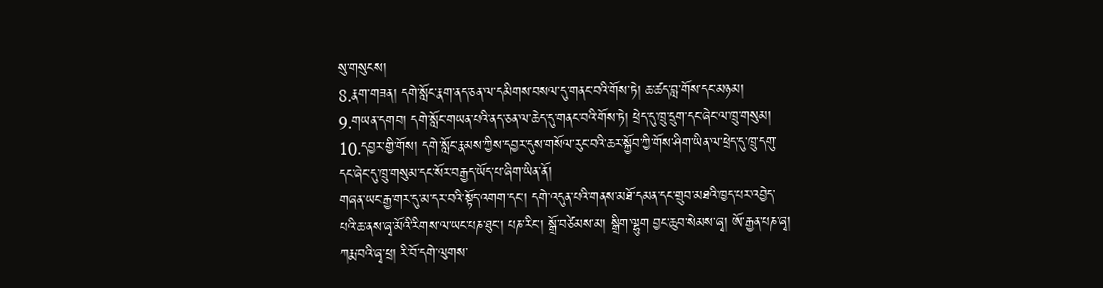སུ་གསུངས།
8.རྣག་གཟན། དགེ་སློང་རྣག་ནད་ཅན་ལ་དམིགས་བསལ་དུ་གནང་བའི་གོས་ཏེ། ཆ་ཚད་བླ་གོས་དང་མཉམ།
9.གཡན་དགབ། དགེ་སློང་གཡན་པའི་ནད་ཅན་ལ་ཆེད་དུ་གནང་བའི་གོས་ཏེ། ཕྲེད་དུ་ཁྲུ་དྲུག་དང་ཞེང་ལ་ཁྲུ་གསུམ།
10.དབྱར་གྱི་གོས། དགེ་སློང་རྣམས་ཀྱིས་དབྱར་དུས་གསོལ་རུང་བའི་ཆར་སྐྱོབ་ཀྱི་གོས་ཤིག་ཡིན་ལ་ཕྲེད་དུ་ཁྲུ་དགུ་དང་ཞེང་དུ་ཁྲུ་གསུམ་དང་སོར་བརྒྱད་ཡོད་པ་ཞིག་ཡིན་ནོ།
གཞན་ཡང་རྒྱ་གར་དུ་མ་དར་བའི་སྟོད་འགག་དང་། དགེ་འདུན་པའི་གནས་མཐོ་དམན་དང་གྲུབ་མཐའི་ཁྱད་པར་འབྱེད་པའི་ཆ་ནས་ཞྭ་མོའི་རིགས་ལ་ཡང་པཎ་ཐུང་། པཎ་རིང་། སྒྲོ་བཙེམས་མ། སྒྲིག་ལྷུག བྱང་ཆུབ་སེམས་ཞྭ། ཨོ་རྒྱན་པཎ་ཞྭ། ཀརྨ་བའི་ཞྭ་ཕྲ། རི་བོ་དགེ་ལུགས་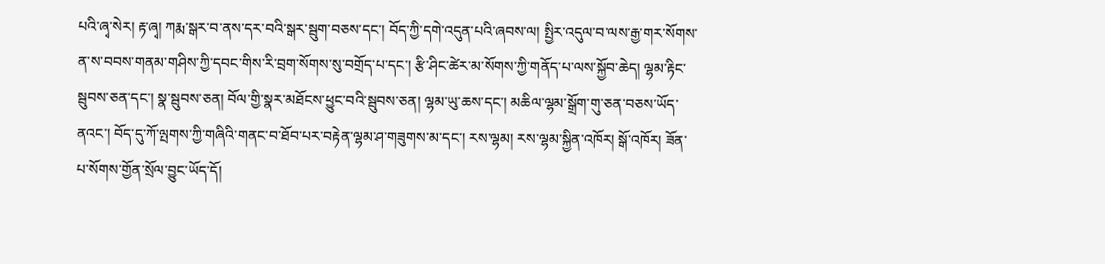པའི་ཞྭ་སེར། རྟ་ཞྭ། ཀརྨ་སྒར་བ་ནས་དར་བའི་སྒར་སྦུག་བཅས་དང་། བོད་ཀྱི་དགེ་འདུན་པའི་ཞབས་ལ། སྤྱིར་འདུལ་བ་ལས་རྒྱ་གར་སོགས་ན་ས་བབས་གནམ་གཤིས་ཀྱི་དབང་གིས་རི་བྲག་སོགས་སུ་བགྲོད་པ་དང་། རྩི་ཤིང་ཚེར་མ་སོགས་ཀྱི་གནོད་པ་ལས་སྐྱོབ་ཆེད། ལྷམ་རྟིང་སྦུབས་ཅན་དང་། སྣ་སྦུབས་ཅན། བོལ་གྱི་སྣར་མཐོངས་ཕྱུང་བའི་སྦུབས་ཅན། ལྷམ་ཡུ་ཆས་དང་། མཆིལ་ལྷམ་སྒྲོག་གུ་ཅན་བཅས་ཡོད་ནའང་། བོད་དུ་ཀོ་ལྤགས་ཀྱི་གཞིའི་གནང་བ་ཐོབ་པར་བརྟེན་ལྷམ་ཤ་གཟུགས་མ་དང་། རས་ལྷམ། རས་ལྷམ་སྐྱིན་འཁོར། སྒོ་འཁོར། ཟོན་པ་སོགས་གྱོན་སྲོལ་བྱུང་ཡོད་དོ།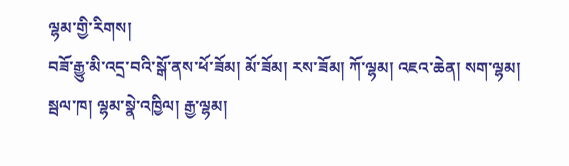ལྷམ་གྱི་རིགས།
བཟོ་རྒྱུ་མི་འདྲ་བའི་སྒོ་ནས་ཕོ་ཟོམ། མོ་ཟོམ། རས་ཟོམ། ཀོ་ལྷམ། འཇའ་ཆེན། སག་ལྷམ།
སྦལ་ཁ། ལྷམ་སྣེ་འཁྱིལ། རྒྱ་ལྷམ།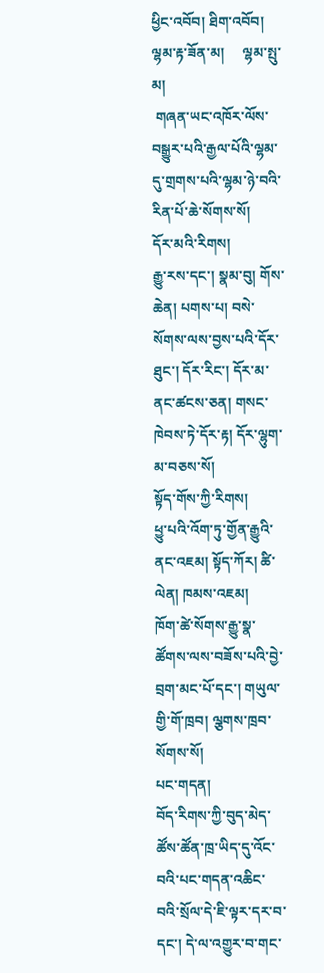ཕྱིང་འབོབ། ཐིག་འབོབ། ལྷམ་རྟ་ཟོན་མ།     ལྷམ་སྤུ་མ།
 གཞན་ཡང་འཁོར་ལོས་བསྒྱུར་པའི་རྒྱལ་པོའི་ལྷམ་དུ་གྲགས་པའི་ལྷམ་ཉེ་བའི་རིན་པོ་ཆེ་སོགས་སོ།
དོར་མའི་རིགས།
རྒྱུ་རས་དང་། སྣམ་བུ། གོས་ཆེན། པགས་པ། བསེ་སོགས་ལས་བྱས་པའི་དོར་ཐུང་། དོར་རིང་། དོར་མ་ནང་ཚངས་ཅན། གསང་ཁེབས་ཏེ་དོར་རྟ། དོར་ལྷུག་མ་བཅས་སོ།
སྟོད་གོས་ཀྱི་རིགས།
ཕྱུ་པའི་འོག་ཏུ་གྱོན་རྒྱུའི་ནང་འཇམ། སྟོད་ཀོར། ཚི་ལེན། ཁམས་འཇམ།    ཁོག་ཚེ་སོགས་རྒྱུ་སྣ་ཚོགས་ལས་བཟོས་པའི་བྱེ་བྲག་མང་པོ་དང་། གཡུལ་གྱི་གོ་ཁྲབ། ལྕགས་ཁྲབ་སོགས་སོ།
པང་གདན།
བོད་རིགས་ཀྱི་བུད་མེད་ཚོས་ཚོན་ཁྲ་ཡིད་དུ་འོང་བའི་པང་གདན་འཆིང་བའི་སྲོལ་དེ་ཇི་ལྟར་དར་བ་དང་། དེ་ལ་འགྱུར་བ་གང་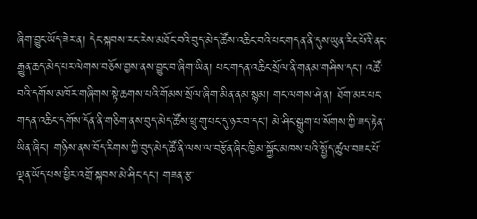ཞིག་བྱུང་ཡོད་ཟེར་ན། དེང་སྐབས་རང་རེས་མཐོང་བའི་བུད་མེད་ཚོས་འཆིང་བའི་པང་གདན་ནི་དུས་ཡུན་རིང་པོའི་ནང་རྒྱུན་ཆད་མེད་པར་ལེགས་བཅོས་བྱས་ནས་བྱུང་བ་ཞིག་ཡིན། པང་གདན་འཆིང་སྲོལ་ནི་གནམ་གཤིས་དང་། འཚོ་བའི་དགོས་མཁོར་གཞིགས་སྟེ་ཆགས་པའི་གོམས་སྲོལ་ཞིག་མིན་ནམ་སྙམ། གང་ལགས་ཤེ་ན། ཐོག་མར་པང་གདན་འཆིང་དགོས་དོན་ནི་གཅིག་ནས་བུད་མེད་ཚོས་ཕྲུ་གུ་པང་དུ་ཉར་བ་དང། མེ་ཤིང་སྒྲུག་པ་སོགས་ཀྱི་ཟད་རྟེན་ཡིན་ཞིང་། གཉིས་ནས་བོད་རིགས་ཀྱི་བུད་མེད་ཚོ་ནི་ལས་ལ་བརྩོན་ཞིང་ཁྱིམ་སྐྱོང་མཁས་པའི་སྤྱོད་ཚུལ་བཟང་པོ་ལྡན་ཡོད་པས་ཕྱིར་འགྲོ་སྐབས་མེ་ཤིང་དང་། གཟན་རྩ་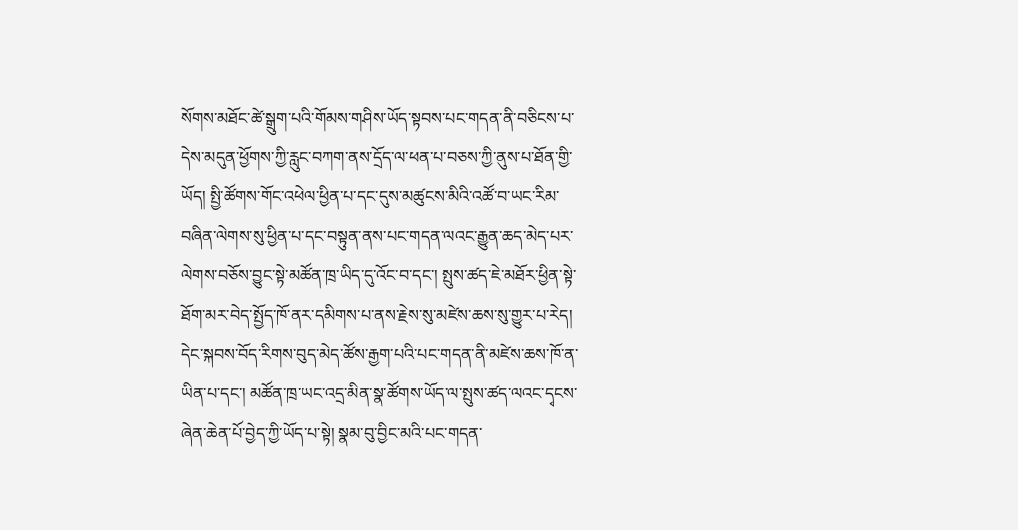སོགས་མཐོང་ཚེ་སྒྲུག་པའི་གོམས་གཤིས་ཡོད་སྟབས་པང་གདན་ནི་བཅིངས་པ་དེས་མདུན་ཕྱོགས་ཀྱི་རླུང་བཀག་ནས་དྲོད་ལ་ཕན་པ་བཅས་ཀྱི་ནུས་པ་ཐོན་གྱི་ཡོད། སྤྱི་ཚོགས་གོང་འཕེལ་ཕྱིན་པ་དང་དུས་མཚུངས་མིའི་འཚོ་བ་ཡང་རིམ་བཞིན་ལེགས་སུ་ཕྱིན་པ་དང་བསྟུན་ནས་པང་གདན་ལའང་རྒྱུན་ཆད་མེད་པར་ལེགས་བཅོས་བྱུང་སྟེ་མཚོན་ཁྲ་ཡིད་དུ་འོང་བ་དང་། སྤུས་ཚད་ཇེ་མཐོར་ཕྱིན་སྟེ་ཐོག་མར་བེད་སྤྱོད་ཁོ་ནར་དམིགས་པ་ནས་རྗེས་སུ་མཛེས་ཆས་སུ་གྱུར་པ་རེད། དེང་སྐབས་བོད་རིགས་བུད་མེད་ཚོས་རྒྱག་པའི་པང་གདན་ནི་མཛེས་ཆས་ཁོ་ན་ཡིན་པ་དང་། མཚོན་ཁྲ་ཡང་འདྲ་མིན་སྣ་ཚོགས་ཡོད་ལ་སྤུས་ཚད་ལའང་དྭངས་ཞེན་ཆེན་པོ་བྱེད་ཀྱི་ཡོད་པ་སྟེ། སྣམ་བུ་བྱིང་མའི་པང་གདན་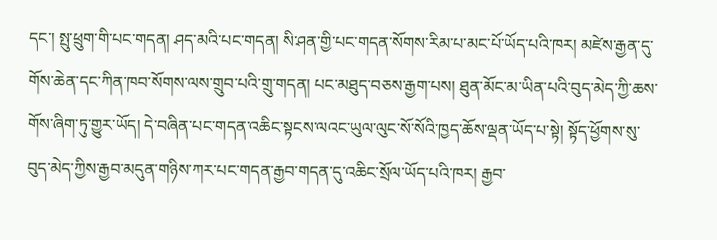དང་། སྤུ་ཕྲུག་གི་པང་གདན། ཤད་མའི་པང་གདན། སི་ཤན་གྱི་པང་གདན་སོགས་རིམ་པ་མང་པོ་ཡོད་པའི་ཁར། མཛེས་རྒྱན་དུ་གོས་ཆེན་དང་ཀིན་ཁབ་སོགས་ལས་གྲུབ་པའི་གྲུ་གདན། པང་མཐུད་བཅས་རྒྱག་པས། ཐུན་མོང་མ་ཡིན་པའི་བུད་མེད་ཀྱི་ཆས་གོས་ཞིག་ཏུ་གྱུར་ཡོད། དེ་བཞིན་པང་གདན་འཆིང་སྟངས་ལའང་ཡུལ་ལུང་སོ་སོའི་ཁྱད་ཆོས་ལྡན་ཡོད་པ་སྟེ། སྟོད་ཕྱོགས་སུ་བུད་མེད་ཀྱིས་རྒྱབ་མདུན་གཉིས་ཀར་པང་གདན་རྒྱབ་གདན་དུ་འཆིང་སྲོལ་ཡོད་པའི་ཁར། རྒྱབ་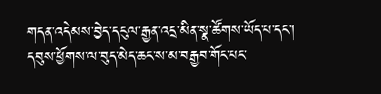གདན་འདེམས་བྱེད་དངུལ་རྒྱན་འདྲ་མིན་སྣ་ཚོགས་ཡོད་པ་དང་། དབུས་ཕྱོགས་ལ་བུད་མེད་ཆང་ས་མ་བརྒྱབ་གོང་པང་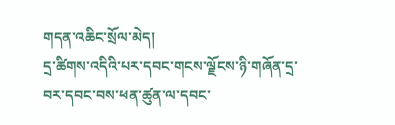གདན་འཆིང་སྲོལ་མེད།
དྲ་ཚིགས་འདིའི་པར་དབང་གངས་ལྗོངས་ཉི་གཞོན་དྲ་བར་དབང་བས་ཕན་ཚུན་ལ་དབང་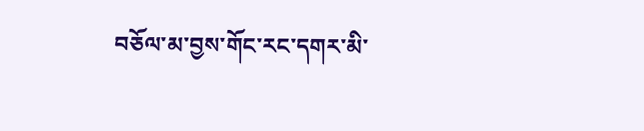བཅོལ་མ་བྱས་གོང་རང་དགར་མི་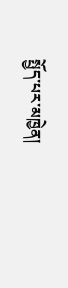སྤྱོད་པར་མཁྱེན།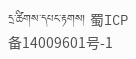དྲ་ཚིགས་དཔང་རྟགས། 蜀ICP备14009601号-1